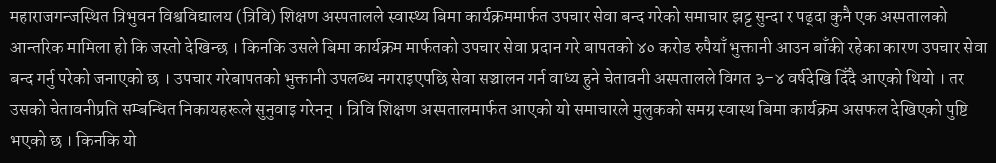महाराजगन्जस्थित त्रिभुवन विश्वविद्यालय (त्रिवि) शिक्षण अस्पतालले स्वास्थ्य बिमा कार्यक्रममार्फत उपचार सेवा बन्द गरेको समाचार झट्ट सुन्दा र पढ्दा कुनै एक अस्पतालको आन्तरिक मामिला हो कि जस्तो देखिन्छ । किनकि उसले बिमा कार्यक्रम मार्फतको उपचार सेवा प्रदान गरे बापतको ४० करोड रुपैयाँ भुक्तानी आउन बाँकी रहेका कारण उपचार सेवा बन्द गर्नु परेको जनाएको छ । उपचार गरेबापतको भुक्तानी उपलब्ध नगराइएपछि सेवा सञ्चालन गर्न वाध्य हुने चेतावनी अस्पतालले विगत ३–४ वर्षदेखि दिँदै आएको थियो । तर उसको चेतावनीप्रति सम्बन्धित निकायहरूले सुनुवाइ गरेनन् । त्रिवि शिक्षण अस्पतालमार्फत आएको यो समाचारले मुलुकको समग्र स्वास्थ बिमा कार्यक्रम असफल देखिएको पुष्टि भएको छ । किनकि यो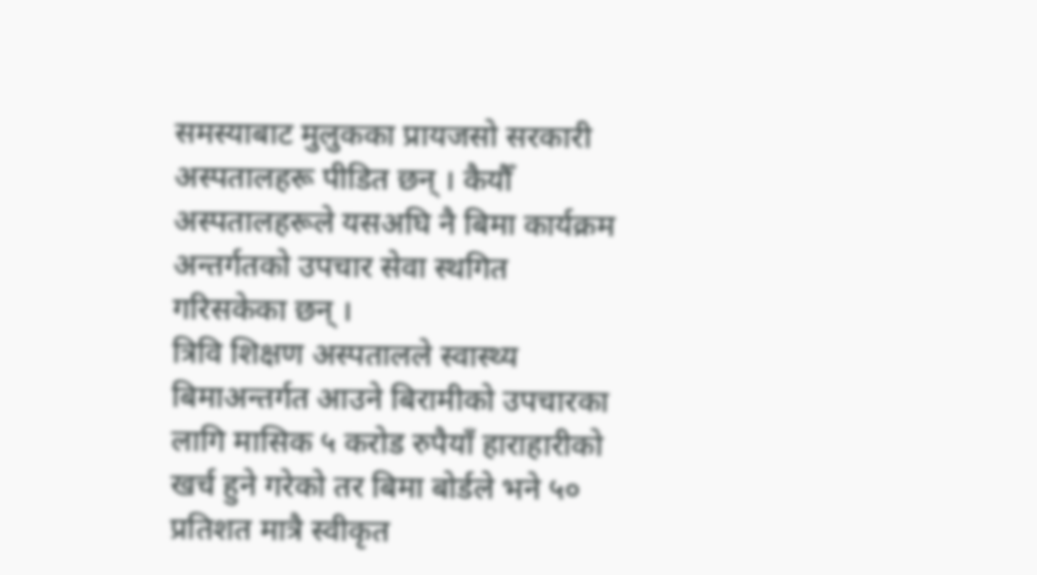समस्याबाट मुलुकका प्रायजसो सरकारी अस्पतालहरू पीडित छन् । कैयौँ अस्पतालहरूले यसअघि नै बिमा कार्यक्रम अन्तर्गतको उपचार सेवा स्थगित गरिसकेका छन् ।
त्रिवि शिक्षण अस्पतालले स्वास्थ्य बिमाअन्तर्गत आउने बिरामीको उपचारका लागि मासिक ५ करोड रुपैयाँ हाराहारीको खर्च हुने गरेको तर बिमा बोर्डले भने ५० प्रतिशत मात्रै स्वीकृत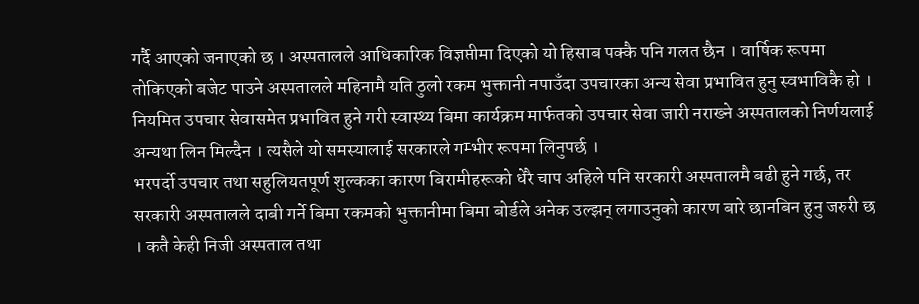गर्दै आएको जनाएको छ । अस्पतालले आधिकारिक विज्ञप्तीमा दिएको यो हिसाब पक्कै पनि गलत छैन । वार्षिक रूपमा तोकिएको बजेट पाउने अस्पतालले महिनामै यति ठुलो रकम भुक्तानी नपाउँदा उपचारका अन्य सेवा प्रभावित हुनु स्वभाविकै हो । नियमित उपचार सेवासमेत प्रभावित हुने गरी स्वास्थ्य बिमा कार्यक्रम मार्फतको उपचार सेवा जारी नराख्ने अस्पतालको निर्णयलाई अन्यथा लिन मिल्दैन । त्यसैले यो समस्यालाई सरकारले गम्भीर रूपमा लिनुपर्छ ।
भरपर्दो उपचार तथा सहुलियतपूर्ण शुल्कका कारण बिरामीहरूको धेरै चाप अहिले पनि सरकारी अस्पतालमै बढी हुने गर्छ, तर सरकारी अस्पतालले दाबी गर्ने बिमा रकमको भुक्तानीमा बिमा बोर्डले अनेक उल्झन् लगाउनुको कारण बारे छानबिन हुनु जरुरी छ । कतै केही निजी अस्पताल तथा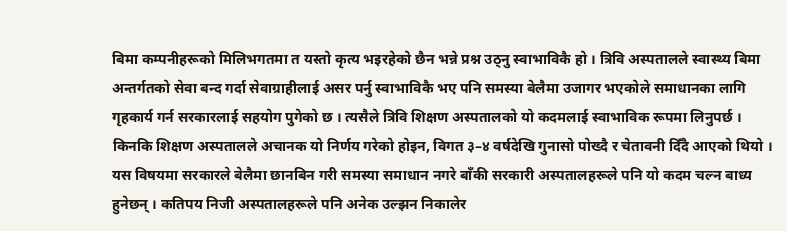बिमा कम्पनीहरूको मिलिभगतमा त यस्तो कृत्य भइरहेको छैन भन्ने प्रश्न उठ्नु स्वाभाविकै हो । त्रिवि अस्पतालले स्वास्थ्य बिमा अन्तर्गतको सेवा बन्द गर्दा सेवाग्राहीलाई असर पर्नु स्वाभाविकै भए पनि समस्या बेलैमा उजागर भएकोले समाधानका लागि गृहकार्य गर्न सरकारलाई सहयोग पुगेको छ । त्यसैले त्रिवि शिक्षण अस्पतालको यो कदमलाई स्वाभाविक रूपमा लिनुपर्छ । किनकि शिक्षण अस्पतालले अचानक यो निर्णय गरेको होइन, विगत ३–४ वर्षदेखि गुनासो पोख्दै र चेतावनी दिँदै आएको थियो । यस विषयमा सरकारले बेलैमा छानबिन गरी समस्या समाधान नगरे बाँकी सरकारी अस्पतालहरूले पनि यो कदम चल्न बाध्य हुनेछन् । कतिपय निजी अस्पतालहरूले पनि अनेक उल्झन निकालेर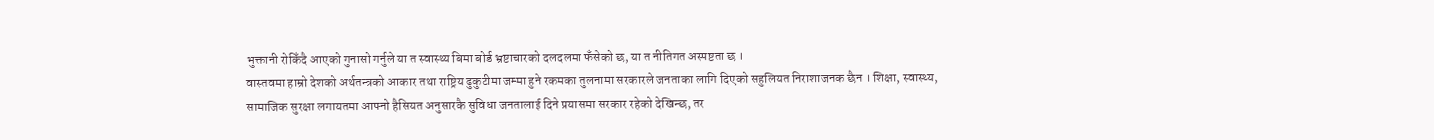भुक्तानी रोकिँदै आएको गुनासो गर्नुले या त स्वास्थ्य बिमा बोर्ड भ्रष्टाचारको दलदलमा फँसेको छ, या त नीतिगत अस्पष्टता छ ।
वास्तवमा हाम्रो देशको अर्थतन्त्रको आकार तथा राष्ट्रिय ढुकुटीमा जम्मा हुने रकमका तुलनामा सरकारले जनताका लागि दिएको सहुलियत निराशाजनक छैन । शिक्षा, स्वास्थ्य, सामाजिक सुरक्षा लगायतमा आफ्नो हैसियत अनुसारकै सुविधा जनतालाई दिने प्रयासमा सरकार रहेको देखिन्छ, तर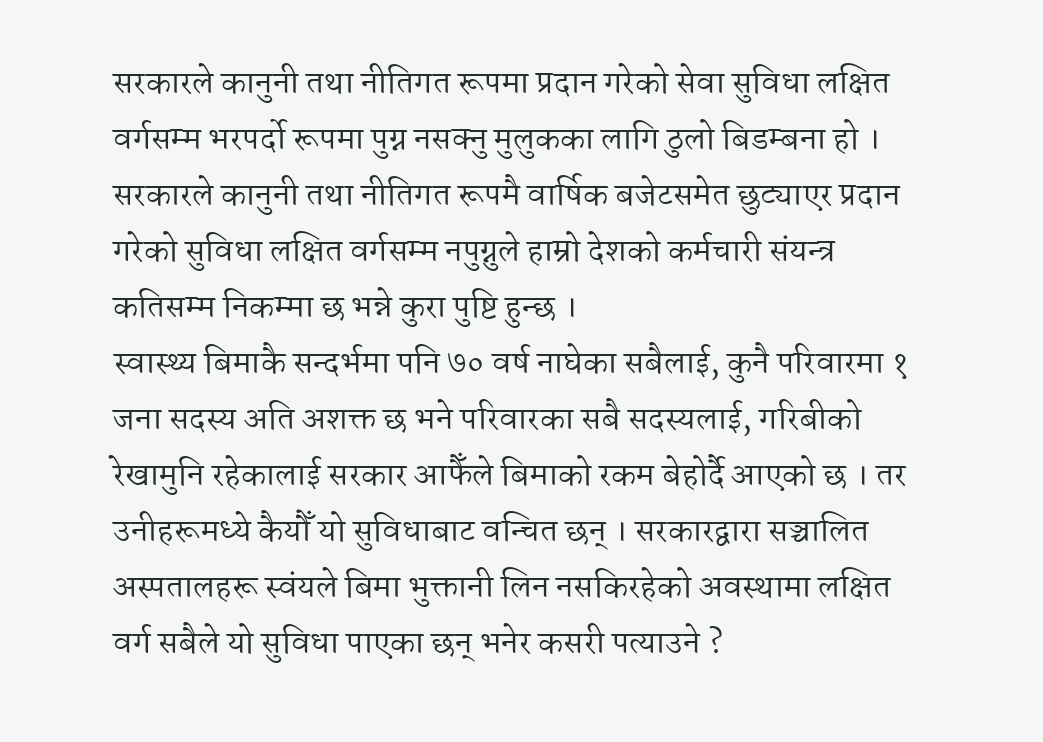सरकारले कानुनी तथा नीतिगत रूपमा प्रदान गरेको सेवा सुविधा लक्षित वर्गसम्म भरपर्दो रूपमा पुग्न नसक्नु मुलुकका लागि ठुलो बिडम्बना हो । सरकारले कानुनी तथा नीतिगत रूपमै वार्षिक बजेटसमेत छुट्याएर प्रदान गरेको सुविधा लक्षित वर्गसम्म नपुग्नुले हाम्रो देशको कर्मचारी संयन्त्र कतिसम्म निकम्मा छ भन्ने कुरा पुष्टि हुन्छ ।
स्वास्थ्य बिमाकै सन्दर्भमा पनि ७० वर्ष नाघेका सबैलाई, कुनै परिवारमा १ जना सदस्य अति अशक्त छ भने परिवारका सबै सदस्यलाई, गरिबीको रेखामुनि रहेकालाई सरकार आफैँले बिमाको रकम बेहोर्दै आएको छ । तर उनीहरूमध्ये कैयौँ यो सुविधाबाट वन्चित छन् । सरकारद्वारा सञ्चालित अस्पतालहरू स्वंयले बिमा भुक्तानी लिन नसकिरहेको अवस्थामा लक्षित वर्ग सबैले यो सुविधा पाएका छन् भनेर कसरी पत्याउने ?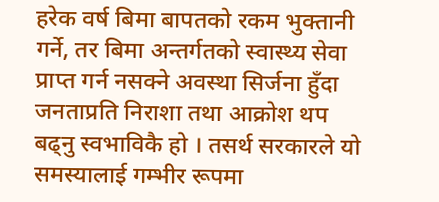हरेक वर्ष बिमा बापतको रकम भुक्तानी गर्ने, तर बिमा अन्तर्गतको स्वास्थ्य सेवा प्राप्त गर्न नसक्ने अवस्था सिर्जना हुँदा जनताप्रति निराशा तथा आक्रोश थप बढ्नु स्वभाविकै हो । तसर्थ सरकारले यो समस्यालाई गम्भीर रूपमा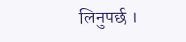लिनुपर्छ ।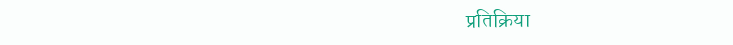प्रतिक्रिया